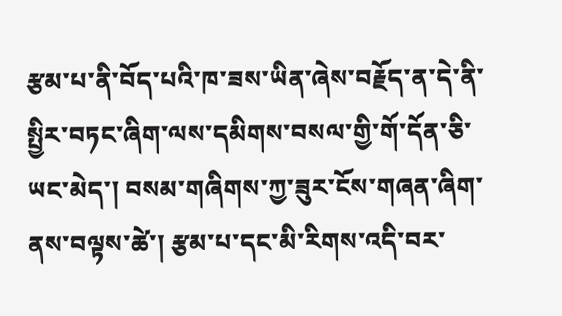རྩམ་པ་ནི་བོད་པའི་ཁ་ཟས་ཡིན་ཞེས་བརྗོད་ན་དེ་ནི་སྤྱིར་བཏང་ཞིག་ལས་དམིགས་བསལ་གྱི་གོ་དོན་ཅི་ཡང་མེད་། བསམ་གཞིགས་ཀྱ་ཟུར་ངོས་གཞན་ཞིག་ནས་བལྟས་ཚེ་། རྩམ་པ་དང་མི་རིགས་འདི་བར་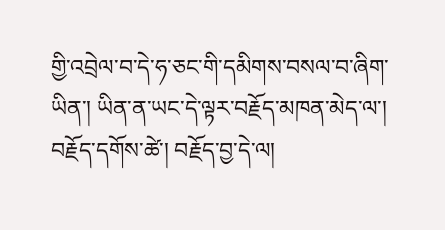གྱི་འབྲེལ་བ་དེ་ཧ་ཅང་གི་དམིགས་བསལ་བ་ཞིག་ཡིན་། ཡིན་ན་ཡང་དེ་ལྟར་བརྗོད་མཁན་མེད་ལ་། བརྗོད་དགོས་ཚེ་། བརྗོད་བྱ་དེ་ལ།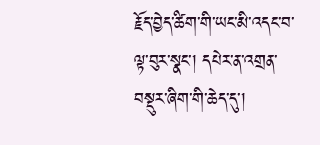རྗོད་བྱེད་ཚིག་གི་ཡང་མི་འདང་བ་ལྟ་བུར་སྣང་། དཔེར་ན་འགྲན་བསྡུར་ཞིག་གི་ཆེད་དུ་།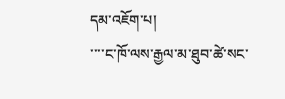དམ་འཇོག་པ།
་་་་ང་ཁོ་ལས་རྒྱལ་མ་ཐུབ་ཚེ་སང་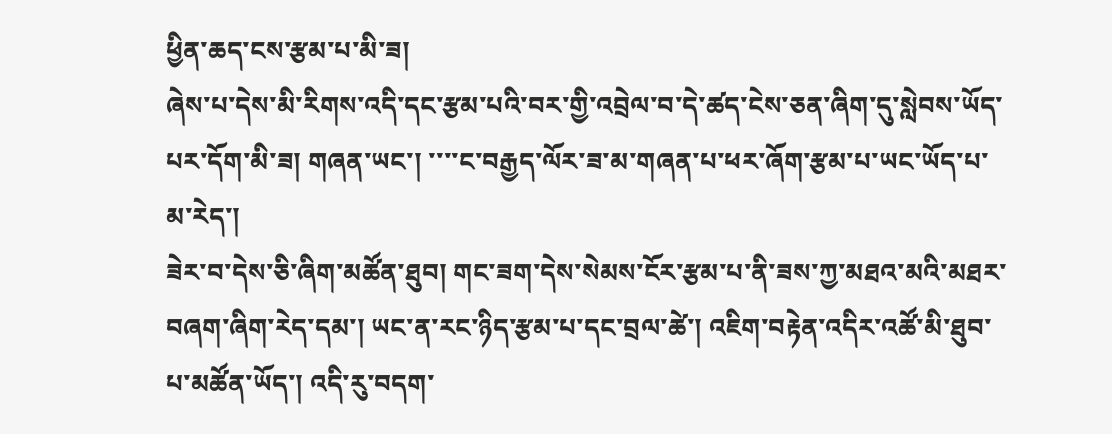ཕྱིན་ཆད་ངས་རྩམ་པ་མི་ཟ།
ཞེས་པ་དེས་མི་རིགས་འདི་དང་རྩམ་པའི་བར་གྱི་འབྲེལ་བ་དེ་ཚད་ངེས་ཅན་ཞིག་དུ་སླེབས་ཡོད་པར་དོག་མི་ཟ། གཞན་ཡང་། ་་་་ང་བརྒྱད་ལོར་ཟ་མ་གཞན་པ་ཕར་ཞོག་རྩམ་པ་ཡང་ཡོད་པ་མ་རེད་།
ཟེར་བ་དེས་ཅི་ཞིག་མཚོན་ཐུབ། གང་ཟག་དེས་སེམས་ངོར་རྩམ་པ་ནི་ཟས་ཀྱ་མཐའ་མའི་མཐར་བཞག་ཞིག་རེད་དམ་། ཡང་ན་རང་ཉིད་རྩམ་པ་དང་བྲལ་ཚེ་། འཇིག་བརྟེན་འདིར་འཚོ་མི་ཐུབ་པ་མཚོན་ཡོད་། འདི་རུ་བདག་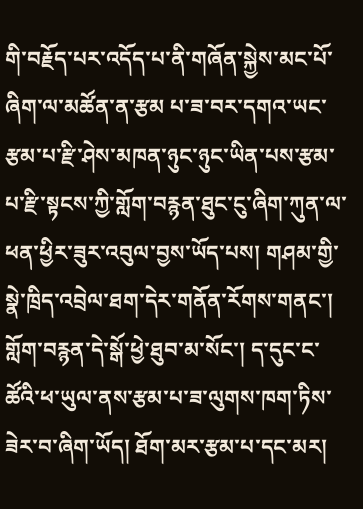གི་བརྗོད་པར་འདོད་པ་ནི་གཞོན་སྐྱེས་མང་པོ་ཞིག་ལ་མཚོན་ན་རྩམ པ་ཟ་བར་དགའ་ཡང་རྩམ་པ་རྫི་ཤེས་མཁན་ཉུང་ཉུང་ཡིན་པས་རྩམ་པ་རྫི་སྟངས་ཀྱི་གློག་བརྙན་ཐུང་ངུ་ཞིག་ཀུན་ལ་ཕན་ཕྱིར་ཟུར་འབུལ་བྱས་ཡོད་པས། གཤམ་གྱི་སྣེ་ཁྲིད་འབྲེལ་ཐག་དེར་གནོན་རོགས་གནང་།
གློག་བརྙན་དེ་སྒོ་ཕྱེ་ཐུབ་མ་སོང་། ད་དུང་ང་ཚོའི་ཕ་ཡུལ་ནས་རྩམ་པ་ཟ་ལུགས་ཁག་ཏིས་ཟེར་བ་ཞིག་ཡོད། ཐོག་མར་རྩམ་པ་དང་མར།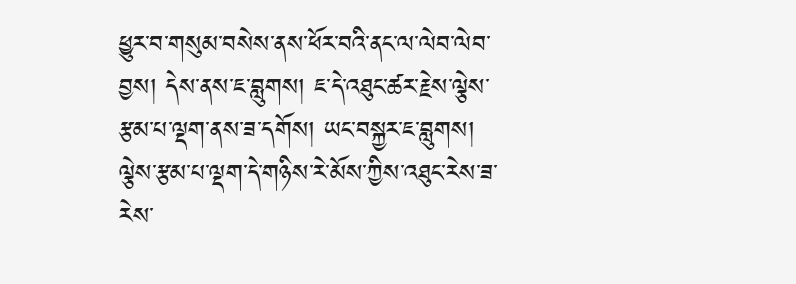ཕྱུར་བ་གསུམ་བསེས་ནས་ཕོར་བའི་ནང་ལ་ལེབ་ལེབ་བྱས། དེས་ནས་ཇ་བླུགས། ཇ་དེ་འཐུང་ཚར་རྗེས་ལྕེས་རྩམ་པ་ལྡག་ནས་ཟ་དགོས། ཡང་བསྐྱར་ཇ་བླུགས། ལྕེས་རྩམ་པ་ལྡག་དེ་གཉིས་རེ་མོས་ཀྱིས་འཐུང་རེས་ཟ་རེས་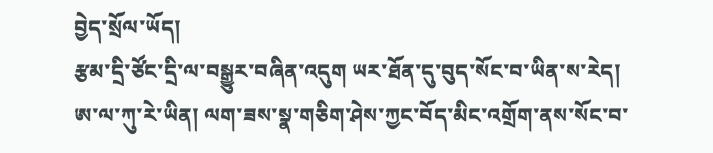བྱེད་སྲོལ་ཡོད།
རྩམ་དྲི་ཙོང་དྲི་ལ་བསྒྱུར་བཞིན་འདུག ཡར་ཐོན་དུ་བུད་སོང་བ་ཡིན་ས་རེད། ཨ་ལ་ཀུ་རེ་ཡིན། ལག་ཟས་སྣ་གཅིག་ཤེས་ཀྱང་བོད་མིང་འགྲོག་ནས་སོང་བ་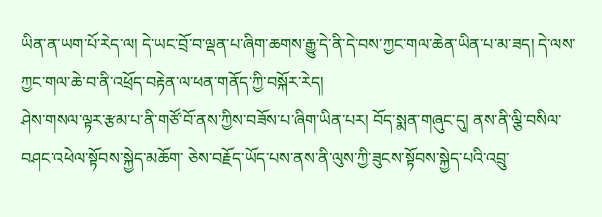ཡིན་ན་ཡག་པོ་རེད་ལ། དེ་ཡང་བྲོ་བ་ལྡན་པ་ཞིག་ཆགས་རྒྱུ་དེ་ནི་དེ་བས་ཀྱང་གལ་ཆེན་ཡིན་པ་མ་ཟད། དེ་ལས་ཀྱང་གལ་ཆེ་བ་ནི་འཕྲོད་བརྟེན་ལ་ཕན་གནོད་ཀྱི་བསྐོར་རེད།
ཤེས་གསལ་ལྟར་རྩམ་པ་ནི་གཙོ་བོ་ནས་ཀྱིས་བཟོས་པ་ཞིག་ཡིན་པར། བོད་སྨན་གཞུང་དུ། ནས་ནི་ལྕི་བསིལ་བཤང་འཕེལ་སྟོབས་སྐྱེད་མཆོག་ ཅེས་བརྗོད་ཡོད་པས་ནས་ནི་ལུས་ཀྱི་ཟུངས་སྟོབས་སྐྱེད་པའི་འབྲུ་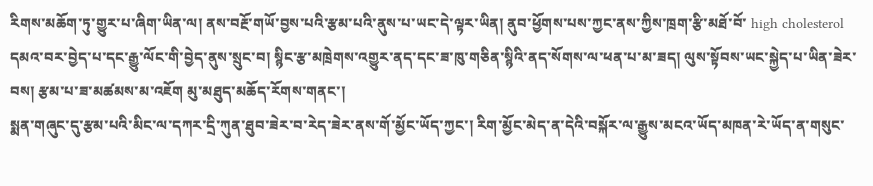རིགས་མཆོག་ཏུ་གྱུར་པ་ཞིག་ཡིན་ལ། ནས་བརྔོ་གཡོ་བྱས་པའི་རྩམ་པའི་ནུས་པ་ཡང་དེ་ལྟར་ཡིན། ནུབ་ཕྱོགས་པས་ཀྱང་ནས་ཀྱིས་ཁྲག་རྩི་མཐོ་བོ་ high cholesterol དམའ་བར་བྱེད་པ་དང་རྒྱུ་ལོང་གི་བྱེད་ནུས་སྲུང་བ། སྙིང་རྩ་མཁྲེགས་འགྱུར་ནད་དང་ཟ་ཁུ་གཅིན་སྙིའི་ནད་སོགས་ལ་ཕན་པ་མ་ཟད། ལུས་སྟོབས་ཡང་སྐྱེད་པ་ཡིན་ཟེར་བས། རྩམ་པ་ཟ་མཚམས་མ་འཇོག མུ་མཐུད་མཆོད་རོགས་གནང་།
སྨན་གཞུང་དུ་རྩམ་པའི་མིང་ལ་དཀར་དྲི་ཀུན་ཐུབ་ཟེར་བ་རེད་ཟེར་ནས་གོ་མྱོང་ཡོད་ཀྱང་། རིག་མྱོང་མེད་ན་དེའི་བསྐོར་ལ་རྒྱུས་མངའ་ཡོད་མཁན་རེ་ཡོད་ན་གསུང་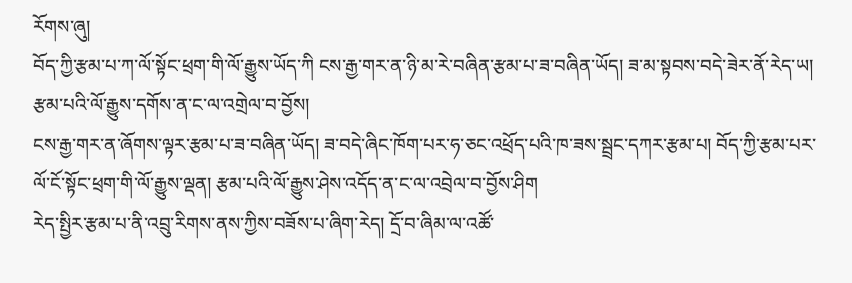རོགས་ཞུ།
བོད་ཀྱི་རྩམ་པ་ཀ་ལོ་སྟོང་ཕྲག་གི་ལོ་རྒྱུས་ཡོད་ཀི ངས་རྒྱ་གར་ན་ཉི་མ་རེ་བཞིན་རྩམ་པ་ཟ་བཞིན་ཡོད། ཟ་མ་སྟབས་བདེ་ཟེར་ནོ་རེད་ཡ།
རྩམ་པའི་ལོ་རྒྱུས་དགོས་ན་ང་ལ་འགྲེལ་བ་བྱོས།
ངས་རྒྱ་གར་ན་ཞོགས་ལྟར་རྩམ་པ་ཟ་བཞིན་ཡོད། ཟ་བདེ་ཞིང་ཁོག་པར་ཧ་ཅང་འཕྲོད་པའི་ཁ་ཟས་སྦྲང་དཀར་རྩམ་པ། བོད་ཀྱི་རྩམ་པར་ལོ་ངོ་སྟོང་ཕྲག་གི་ལོ་རྒྱུས་ལྡན། རྩམ་པའི་ལོ་རྒྱུས་ཤེས་འདོད་ན་ང་ལ་འབྲེལ་བ་བྱོས་ཤིག
རེད་སྤྱིར་རྩམ་པ་ནི་འབྲུ་རིགས་ནས་ཀྱིས་བཟོས་པ་ཞིག་རེད། དྲོ་བ་ཞིམ་ལ་འཚོ་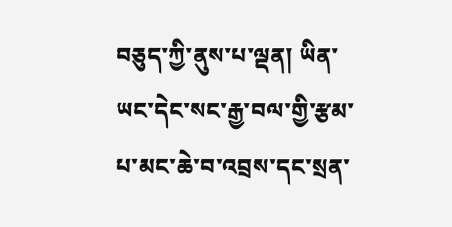བཅུད་ཀྱི་ནུས་པ་ལྡན། ཡིན་ཡང་དེང་སང་རྒྱ་བལ་གྱི་རྩམ་པ་མང་ཆེ་བ་འབྲས་དང་སྲན་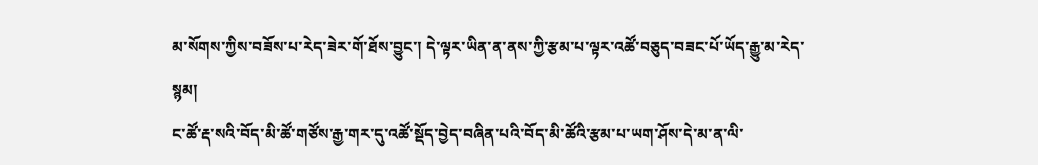མ་སོགས་ཀྱིས་བཟོས་པ་རེད་ཟེར་གོ་ཐོས་བྱུང་། དེ་ལྟར་ཡིན་ན་ནས་ཀྱི་རྩམ་པ་ལྟར་འཚོ་བཅུད་བཟང་པོ་ཡོད་རྒྱུ་མ་རེད་སྙམ།
ང་ཚོ་རྡ་སའི་བོད་མི་ཚོ་གཙོས་རྒྱ་གར་དུ་འཚོ་སྡོད་བྱེད་བཞིན་པའི་བོད་མི་ཚོའི་རྩམ་པ་ཡག་ཤོས་དེ་མ་ན་ལི་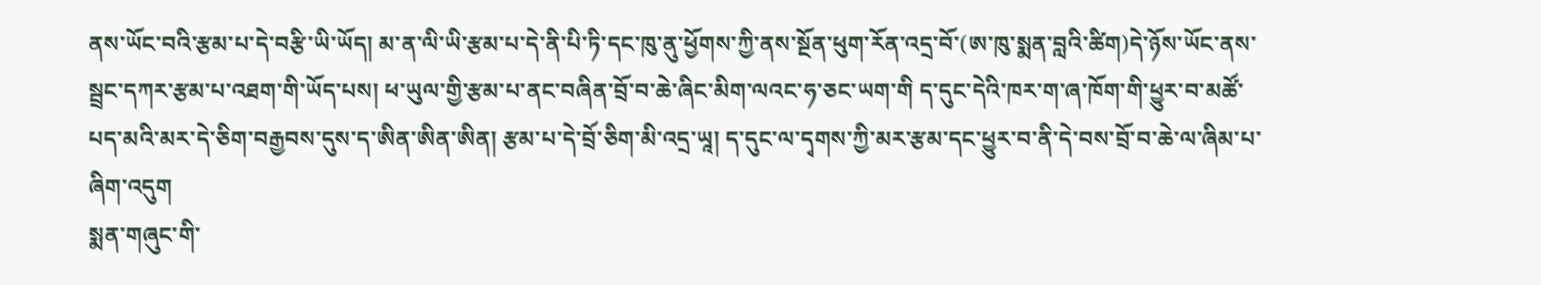ནས་ཡོང་བའི་རྩམ་པ་དེ་བརྩི་ཡི་ཡོད། མ་ན་ལི་ཡི་རྩམ་པ་དེ་ནི་པི་ཏི་དང་ཁུ་ནུ་ཕྱོགས་ཀྱི་ནས་སྔོན་ཕུག་རོན་འདྲ་བོ་(ཨ་ཁུ་སྨན་བླའི་ཚིག)དེ་ཉོས་ཡོང་ནས་སྦྲང་དཀར་རྩམ་པ་འཐག་གི་ཡོད་པས། ཕ་ཡུལ་གྱི་རྩམ་པ་ནང་བཞིན་བྲོ་བ་ཆེ་ཞིང་མིག་ལའང་ཧ་ཅང་ཡག་གི ད་དུང་དེའི་ཁར་ག་ཞ་ཁོག་གི་ཕྱུར་བ་མཚོ་པད་མའི་མར་དེ་ཅིག་བརྒྱབས་དུས་ད་ཨིན་ཨིན་ཨིན། རྩམ་པ་དེ་བྲོ་ཅིག་མི་འདྲ་ཡཱ། ད་དུང་ལ་དྭགས་ཀྱི་མར་རྩམ་དང་ཕྱུར་བ་ནི་དེ་བས་བྲོ་བ་ཆེ་ལ་ཞིམ་པ་ཞིག་འདུག
སྨན་གཞུང་གི་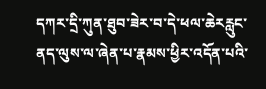དཀར་དྲི་ཀུན་ཐུབ་ཟེར་བ་དེ་ཕལ་ཆེརརླུང་ནད་ལུས་ལ་ཞེན་པ་རྣམས་ཕྱིར་འདོན་པའི་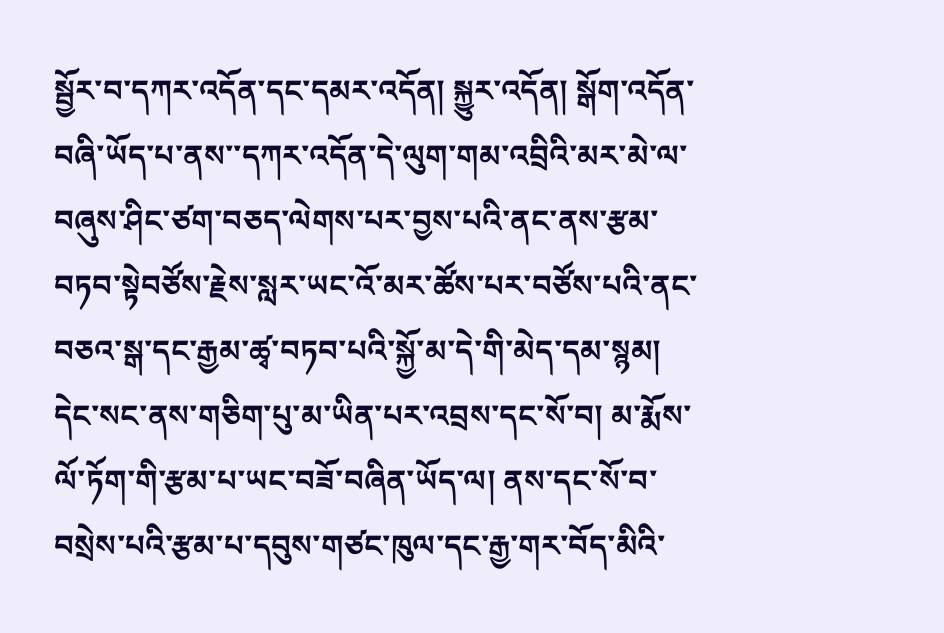སྦྱོར་བ་དཀར་འདོན་དང་དམར་འདོན། སྐྱུར་འདོན། སྒོག་འདོན་བཞི་ཡོད་པ་ནས་་དཀར་འདོན་དེ་ལུག་གམ་འབྲིའི་མར་མེ་ལ་བཞུས་ཤིང་ཙག་བཅད་ལེགས་པར་བྱས་པའི་ནང་ནས་རྩམ་བཏབ་སྟེབཙོས་རྗེས་སླར་ཡང་འོ་མར་ཚོས་པར་བཙོས་པའི་ནང་བཅའ་སྒ་དང་རྒྱམ་ཚྭ་བཏབ་པའི་སྐྱོ་མ་དེ་གི་མེད་དམ་སྙམ།
དེང་སང་ནས་གཅིག་པུ་མ་ཡིན་པར་འབྲས་དང་སོ་བ། མ་རྨོས་ལོ་ཏོག་གི་རྩམ་པ་ཡང་བཟོ་བཞིན་ཡོད་ལ། ནས་དང་སོ་བ་བསྲེས་པའི་རྩམ་པ་དབུས་གཙང་ཁུལ་དང་རྒྱ་གར་བོད་མིའི་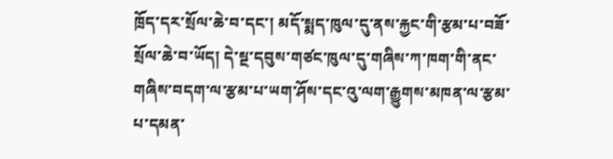ཁྲོད་དར་སྲོལ་ཆེ་བ་དང་། མདོ་སྨད་ཁུལ་དུ་ནས་རྐྱང་གི་རྩམ་པ་བཟོ་སྲོལ་ཆེ་བ་ཡོད། དེ་སྔ་དབུས་གཙང་ཁུལ་དུ་གཞིས་ཀ་ཁག་གི་ནང་གཞིས་བདག་ལ་རྩམ་པ་ཡག་ཤོས་དང་འུ་ལག་རྒྱུགས་མཁན་ལ་རྩམ་པ་དམན་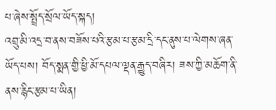པ་ཞེས་སྤྲོད་སྲོལ་ཡོད་སྐད།
འབྲུ་མི་འདྲ་བ་ནས་བཟོས་པའི་རྩམ་པ་རྩམ་དྲི་དང་ནུས་པ་ལེགས་ཞན་ཡོད་པས། བོད་སྨན་གྱི་ཕྱི་མོ་དཔལ་ལྡན་རྒྱུད་བཞིར། ཟས་ཀྱི་མཆོག་ནི་ནས་རྙིང་རྩམ་པ་ཡིན།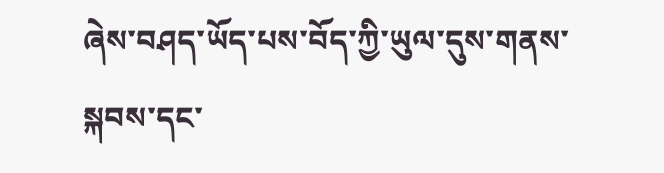ཞེས་བཤད་ཡོད་པས་བོད་ཀྱི་ཡུལ་དུས་གནས་སྐབས་དང་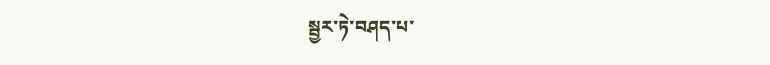སྦྱར་ཏེ་བཤད་པ་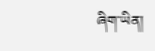ཞིག་ཡིན།